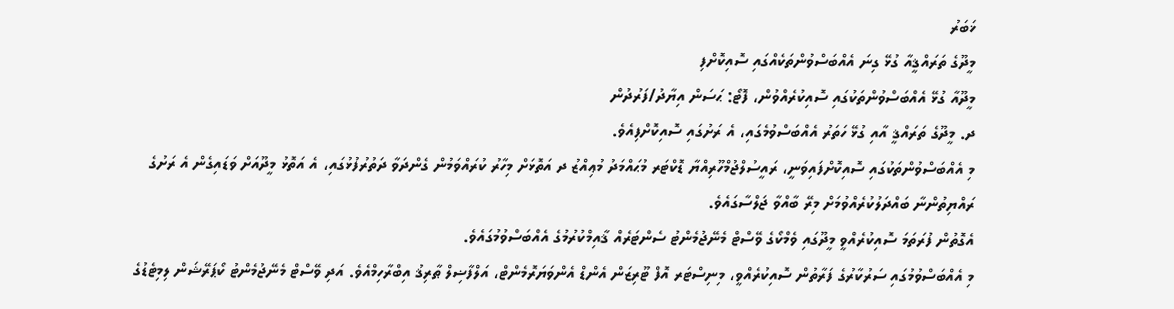ޚަބަރު
މީދޫގެ ތަރައްޤީއާ ގުޅޭ ގިނަ އެއްބަސްވުންތަކެއްގައި ސޮއިކޮށްފި
މީދޫއާ ގުޅޭ އެއްބަސްވުންތަކުގައި ސޮއިކުރެއްވުން، ފޮޓޯ: ޙަސަން އިޔާދު/ފަރުދުން
ދ. މީދޫގެ ތަރައްޤީ އާއި ގުޅޭ ހަތަރު އެއްބަސްވުމެގައި، އެ ރަށުގައި ސޮއިކޮށްފިއެވެ.
މި އެއްބަސްވުންތަކުގައި ސޮއިކޮށްފައިވަނީ، ރައީސުލްޖުމްހޫރިއްޔާ ޑޮކްޓަރ މުޙައްމަދު މުޢިއްޒު ދ އަތޮޅަށް މިހާރު ކުރައްވަމުން ގެންދަވާ ދަތުރުފުޅުގައި، އެ އަތޮޅު މީދޫއަށް ވަޑައިގެން އެ ރަށުގެ ރައްޔިތުންނާ ބައްދަލުކުރެއްވުމަށް މިރޭ ބާއްވާ ޖަލްސާގައެވެ.
އެގޮތުން ފުރަތަމަ ސޮއިކުރެއްވީ މީދޫގައި ވެމްކޯގެ ވޭސްޓް މެނޭޖުމެންޓު ސެންޓަރެއް ޤާއިމްކުރުމުގެ އެއްބަސްވުމުގައެވެ.
މި އެއްބަސްވުމުގައި ސަރުކާރުގެ ފަރާތުން ސޮއިކުރެއްވީ، މިނިސްޓަރ އޮފް ޓޫރިޒަން އެންޑް އެންވަޔަރޮމެންޓް، އަލްފާޟިލް ޠާރިޤު އިބްރާހިމްއެވެ. އަދި ވޭސްޓް މެނޭޖުމެންޓު ކޯޕަރޭޝަން ލިމިޓެޑުގެ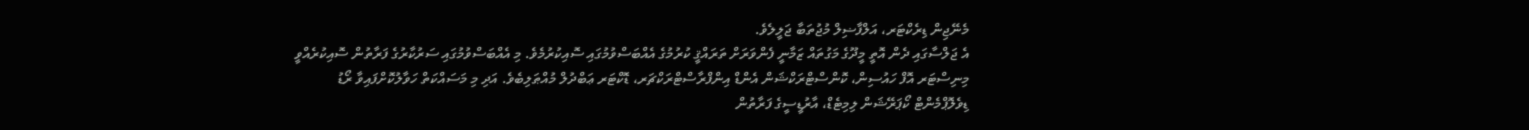މެނޭޖިން ޑިރެކްޓަރ، އަލްފާޟިލް މުޖުތަބާ ޖަލީލެވެ.
އެ ޖަލްސާގައި ދެން އޮތީ މީދޫގެ މަގުތައް ޒަމާނީ ފެންވަރަށް ތަރައްޤީ ކުރުމުގެ އެއްބަސްވުމުގައި ސޮއިކުރުމެވެ. މި އެއްބަސްވުމުގައި ސަރުކާރުގެ ފަރާތުން ސޮއިކުރެއްވީ މިނިސްޓަރ އޮފް ހައުސިން، ކޮންސްޓްރަކްޝަން އެންޑް އިންފްރާސްޓްރަކްޗަރ، ޑޮކްޓަރ ޢަބްދުލް މުއްޠަލިބެވެ. އަދި މި މަސައްކަތް ހަވާލުކޮށްފައިވާ ރޯޑު ޑިވެލޮޕްމެންޓް ކޯޕަރޭޝަން ލިމިޓެޑް، އާރުޑީސީގެ ފަރާތުން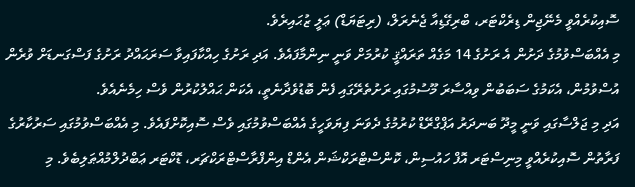ސޮއިކުރެއްވީ މެނޭޖިން ޑިރެކްޓަރ، ބްރިގޭޑިއާ ޖެނެރަލް، (ރިޓަޔަޑް) ޢަލީ ޒުޙައިރެވެ.
މި އެއްބަސްވުމުގެ ދަށުން އެ ރަށުގެ 14 މަގެއް ތަރައްޤީ ކުރުމަށް ވަނީ ނިންމާފައެވެ. އަދި ރަށުގެ ހިއްކާފައިވާ ސަރަޙައްދު ރަށުގެ ފަސްގަނޑަށް ވުރެން އުސްވުމުން، އެކަމުގެ ސަބަބުން ވިއްސާރަ މޫސުމުގައި ރަށުތެރޭގައި ފެން ބޮޑުވެދާނެތީ، އެކަން ޙައްލުކުރުން ވެސް ހިމެނެއެވެ.
އަދި މި ޖަލްސާގައި ވަނީ މީދޫ ބަނދަރު އަޕްގްރޭޑް ކުރުމުގެ ދެވަނަ ފިޔަވަހީގެ އެއްބަސްވުމުގައި ވެސް ސޮއިކޮށްފައެވެ. މި އެއްބަސްވުމުގައި ސަރުކާރުގެ ފަރާތުން ސޮއިކުރެއްވީ މިނިސްޓަރ އޮފް ހައުސިން، ކޮންސްޓްރަކްޝަން އެންޑް އިންފްރާސްޓްރަކްޗަރ، ޑޮކްޓަރ ޢަބްދުލްމުއްޠަލިބެވެ. މި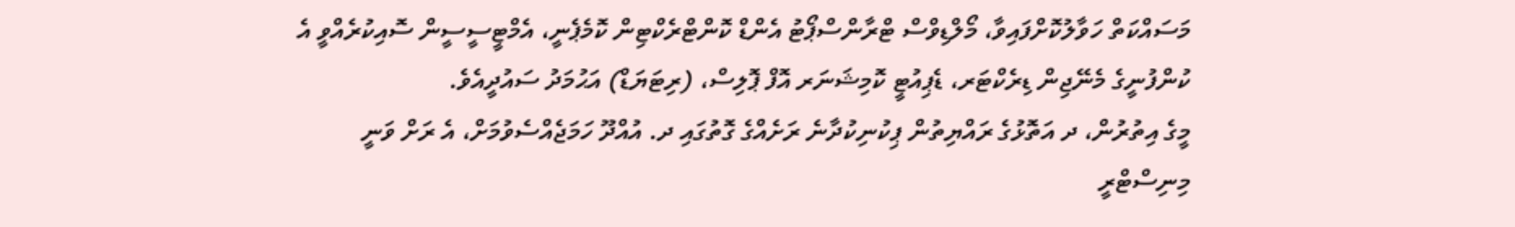މަސައްކަތް ހަވާލުކޮށްފައިވާ، މޯލްޑިވްސް ޓްރާންސްޕޯޓު އެންޑް ކޮންޓްރެކްޓިން ކޮމެޕެނީ، އެމްޓީސީސީން ސޮއިކުރެއްވީ އެ ކުންފުނީގެ މެނޭޖިން ޑިރެކްޓަރ، ޑެޕިއުޓީ ކޮމިޝަނަރ އޮފް ޕޮލިސް، (ރިޓަޔަޑް) އަޙުމަދު ސައުދީއެވެ.
މީގެ އިތުރުން، ދ އަތޮޅުގެ ރައްޔިތުން ޕިކުނިކުދާނެ ރަށެއްގެ ގޮތުގައި ދ. އުއްދޫ ހަމަޖެއްސެވުމަށް، އެ ރަށް ވަނީ މިނިސްޓްރީ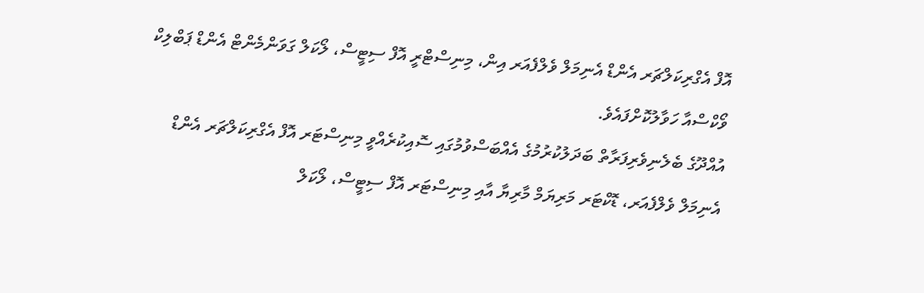އޮފް އެގްރިކަލްޗަރ އެންޑް އެނިމަލް ވެލްފެއަރ އިން، މިނިސްޓްރީ އޮފް ސިޓީސް، ލޯކަލް ގަވަންމެންޓް އެންޑް ޕަބްލިކް ވޯކްސްއާ ހަވާލުކޮށްފައެވެ.
އުއްދޫގެ ބެލެނިވެރިފަރާތް ބަދަލުކުރުމުގެ އެއްބަސްވުމުގައި ސޮއިކުރެއްވީ މިނިސްޓަރ އޮފް އެގްރިކަލްޗަރ އެންޑް އެނިމަލް ވެލްފެއަރ، ޑޮކްޓަރ މަރިޔަމް މާރިޔާ އާއި މިނިސްޓަރ އޮފް ސިޓީސް، ލޯކަލް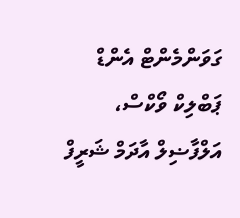ގަވަންމެންޓް އެންޑް ޕަބްލިކް ވޯކްސް، އަލްފާޟިލް އާދަމް ޝަރީފް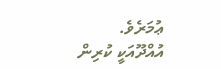ޢުމަރެވެ.
އުއްދޫއަކީ ކުރިން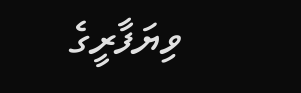ވިޔަފާރީގެ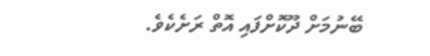ބޭނުމަށް ދޫކޮށްފައި އޮތް ރަށެކެވެ.